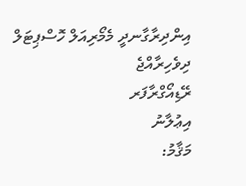އިންދިރާގާނދީ މެމޯރިއަލް ހޮސްޕިޓަލް
ދިވެހިރާއްޖެ
ރޭޑިއޯގްރާފަރ
އިޢުލާނު
މަޤާމު: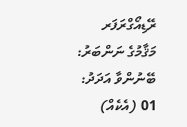ރޭޑިއޯގްރަފަރ
މަޤާމުގެ ނަންބަރު:
ބޭނުންވާ އަދަދު:
01 (އެކެއް)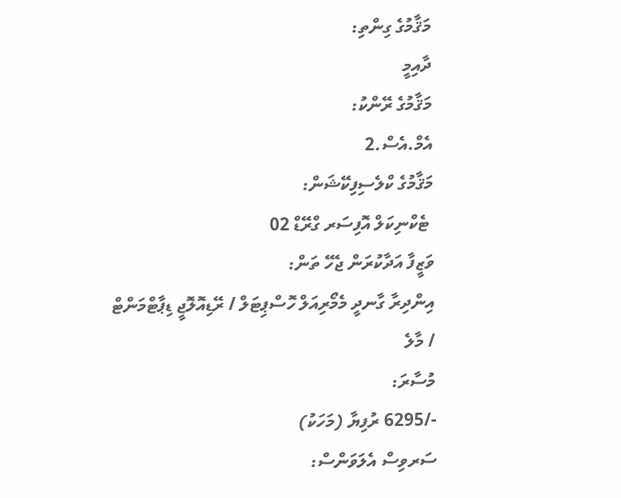މަޤާމުގެ ގިންތި:
ދާއިމީ
މަޤާމުގެ ރޭންކު:
އެމް.އެސް.2
މަޤާމުގެ ކްލެސިފިކޭޝަން:
 ޓެކްނިކަލް އޮފިސަރ ގްރޭޑް 02
ވަޒީފާ އަދާކުރަން ޖެހޭ ތަން:
އިންދިރާ ގާނދީ މެމޯރިއަލް ހޮސްޕިޓަލް / ރޭޑިއޮލޮޖީ ޑިޕާޓްމަންޓް / މާލެ
މުސާރަ:
-/6295 ރުފިޔާ (މަހަކު)
ސަރވިސް އެލަވަންސް: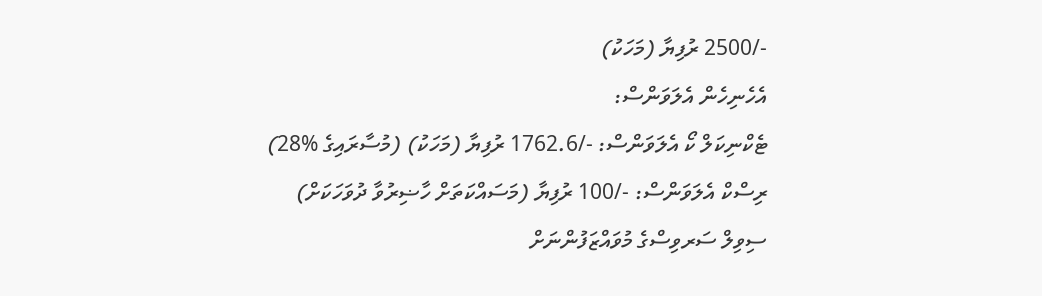-/2500 ރުފިޔާ (މަހަކު)
އެހެނިހެން އެލަވަންސް:
ޓެކްނިކަލް ކޯ އެލަވަންސް: -/1762.6 ރުފިޔާ (މަހަކު) (މުސާރައިގެ %28)
ރިސްކް އެލަވަންސް: -/100 ރުފިޔާ (މަސައްކަތަށް ހާޟިރުވާ ދުވަހަކަށް)
ސިވިލް ސަރވިސްގެ މުވައްޒަފުންނަށް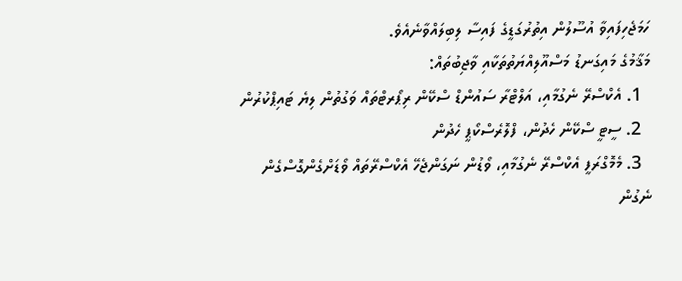ހަމަޖެހިފައިވާ އުސޫލުން އިތުރުގަޑީގެ ފައިސާ ލިބިލައްވާނެއެވެ.
މަޤާމުގެ މައިގަނޑު މަސްއޫލިއްޔަތުތަކާއި ވާޖިބުތައް:
  1. އެކްސްރޭ ނެގުމާއި، އަލްޓްރާ ސައުންޑް ސްކޭން ރިޕޯރޓްތައް ވަގުތުން ލިޔެ ޓައިޕްކުރުން
  2. ސީޓީ ސްކޭން ހެދުން، ފްލޮރެސްކޯޕީ ހެދުން
  3. މެމޮގްރަފީ އެކްސްރޭ ނެގުމާއި، ވޯޑުން ނަގަންޖެހޭ އެކްސްރޭތައް ވޯޑަށްގެންގޮސްގެން ނެގުން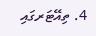4. ތިއޭޓަރގައި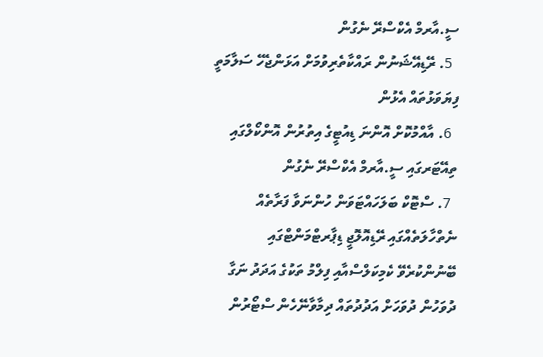ސީ.އާރމް އެކްސްރޭ ނެގުން
  5. ރޭޑިއޭޝަނުން ރައްކާތެރިވުމަށް އަޅަންޖެހޭ ސަލާމަތީ ފިޔަވަޅުތައް އެޅުން
  6. އާއްމުކޮށް އޮންނަ ޑިއުޓީގެ އިތުރުން އޮންކޯލްގައި ތިއޭޓަރގައި ސީ.އާރމް އެކްސްރޭ ނެގުން
  7. ސްޓޮކް ބަލަހައްޓަވަން ހުންނަވާ ފަރާތެއް ނެތްހާލަތެއްގައި ރޭޑިއޮލޮޖީ ޑިޕާރޓްމަންޓްގައި ބޭނުންކުރެވޭ ކެމިކަލްސްއާއި ފިލްމު ތަކުގެ އަދަދު ނަގާ ދުވަހުން ދުވަހަށް އަދުދުތައް ދިމާވާނޭހެން ސްޓޯރުން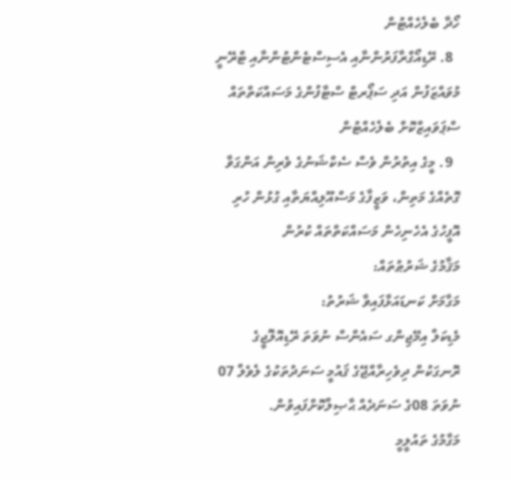ހޯދާ ބެލެހެއްޓުން
  8. ރޭޑިއޯގްރާފަރުންނާއި އެސިސްޓެންޓުންނާއި ޓްރޭނީ މުވައްޒަފުން އަދި ސަޕޯރޓް ސްޓާފުންގެ މަސައްކަތްތައް ސްޕަވައިޒްކޮށް ބެލެހެއްޓުން
  9. މީގެ އިތުރުން ވެސް ސެކްޝަނުގެ ވެރިން އަންގަވާ ގޮތެއްގެ މަތިން، ވަޒީފާގެ މަސްއޫލިއްޔަތާއި ގުޅުން ހުރި އޮފީހުގެ އެހެނިހެން މަސައްކަތްތައް ކުރުން
މަޤާމުގެ ޝަރުޠުތައް:
މަގާމަށް ކަނޑައަޅާފައިވާ ޝަރުތު:
މެޑިކަލް އިމޭޖިންގ ސައެންސް ނުވަތަ ރޭޑިއޮލޮޖީގެ ރޮނގަކުން ދިވެހިރާއްޖޭގެ ޤައުމީ ސަނަދުތަކުގެ ލެވެލް 07 ނުވަތަ 08ގެ ސަނަދެއް ޙާޞިލްކޮށްފައިވުން.
މަގާމުގެ ތައުލީމީ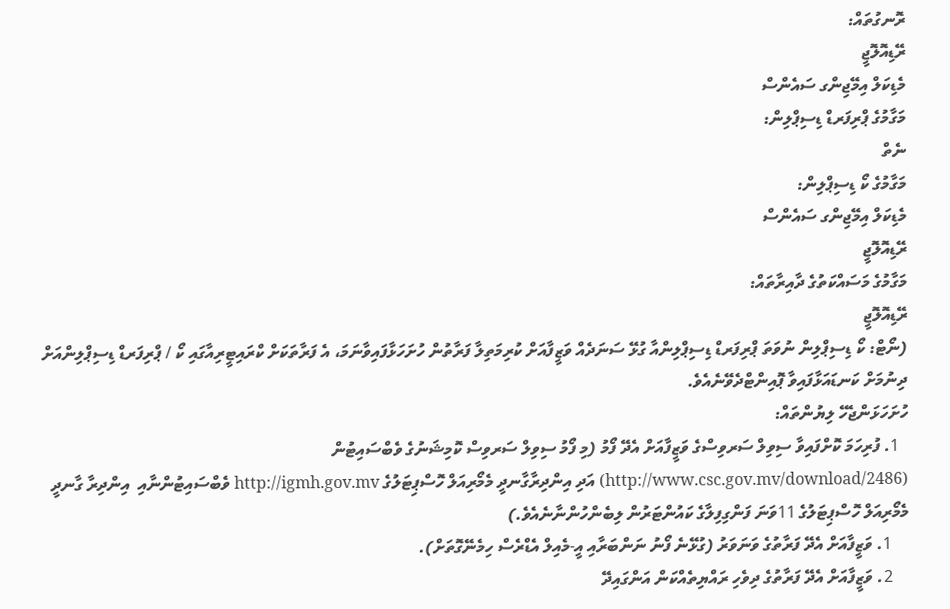ރޮނގުތައް:
ރޭޑިއޮލޮޖީ
މެޑިކަލް އިމޭޖިންގ ސައެންސް
މަގާމުގެ ޕްރިފަރޑް ޑިސިޕްލިން:
ނެތް
މަގާމުގެ ކޯ ޑިސިޕްލިން:
މެޑިކަލް އިމޭޖިންގ ސައެންސް
ރޭޑިއޮލޮޖީ
މަގާމުގެ މަސައްކަތުގެ ދާއިރާތައް:
ރޭޑިއޮލޮޖީ
(ނޯޓް: ކޯ ޑިސިޕްލިން ނުވަތަ ޕްރިފަރޑް ޑިސިޕްލިންއާ ގުޅޭ ސަނަދެއް ވަޒީފާއަށް ކުރިމަތިލާ ފަރާތުން ހުށަހަޅާފައިވާނަމަ، އެ ފަރާތަކަށް ކްރައިޓީރިއާގައި ކޯ / ޕްރިފަރޑް ޑިސިޕްލިންއަށް ދިނުމަށް ކަނޑައަޅާފައިވާ ޕޮއިންޓްދެވޭނެއެވެ.
ހުށަހަޅަންޖެހޭ ލިޔުންތައް:
  1. ފުރިހަމަ ކޮށްފައިވާ ސިވިލް ސަރވިސްގެ ވަޒީފާއަށް އެދޭ ފޯމު (މި ފޯމު ސިވިލް ސަރވިސް ކޮމިޝަނުގެ ވެބްސައިޓުން (http://www.csc.gov.mv/download/2486) އަދި އިންދިރާގާނދީ މެމޯރިއަލް ހޮސްޕިޓަލުގެ http://igmh.gov.mv ވެބްސައިޓުންނާއި  އިންދިރާ ގާނދީ މެމޯރިއަލް ހޮސްޕިޓަލުގެ 11ވަނަ ފަންގިފިލާގެ ކައުންޓަރުން ލިބެންހުންނާނެއެވެ.)
    1. ވަޒީފާއަށް އެދޭ ފަރާތުގެ ވަނަވަރު (ގުޅޭނެ ފޯނު ނަންބަރާއި އީ-މެއިލް އެޑްރެސް ހިމެނޭގޮތަށް).
    2. ވަޒީފާއަށް އެދޭ ފަރާތުގެ ދިވެހި ރައްޔިތެއްކަން އަންގައިދޭ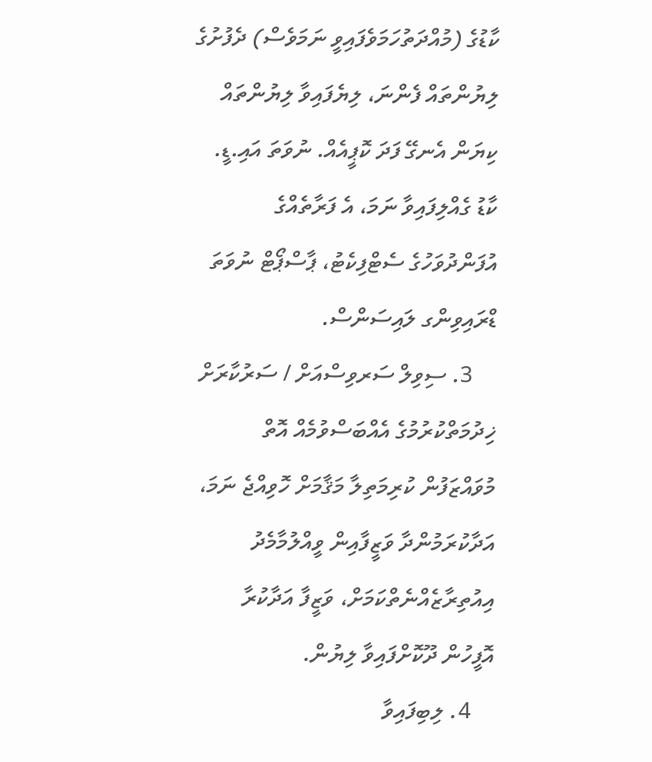ކާޑުގެ (މުއްދަތުހަމަވެފައިވީ ނަމަވެސް) ދެފުށުގެ ލިޔުންތައް ފެންނަ، ލިޔެފައިވާ ލިޔުންތައް ކިޔަން އެނގޭ ފަދަ ކޮޕީއެއް. ނުވަތަ އައި.ޑީ. ކާޑު ގެއްލިފައިވާ ނަމަ، އެ ފަރާތެއްގެ އުފަންދުވަހުގެ ސެޓްފިކެޓު، ޕާސްޕޯޓް ނުވަތަ ޑްރައިވިންގ ލައިސަންސް.
    3. ސިވިލް ސަރވިސްއަށް / ސަރުކާރަށް ޚިދުމަތްކުރުމުގެ އެއްބަސްވުމެއް އޮތް މުވައްޒަފުން ކުރިމަތިލާ މަޤާމަށް ހޮވިއްޖެ ނަމަ، އަދާކުރަމުންދާ ވަޒީފާއިން ވީއްލުމާމެދު އިއުތިރާޒެއްނެތްކަމަށް، ވަޒީފާ އަދާކުރާ އޮފީހުން ދޫކޮށްފައިވާ ލިޔުން.
    4. ލިބިފައިވާ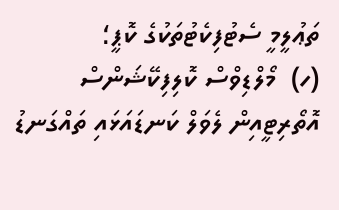ތަޢުލީމީ ސެޓުފިކެޓުތަކުގެ ކޮޕީ؛
(ހ)  މޯލްޑިވްސް ކޮލިފިކޭޝަންސް އޮތޯރިޓީއިން ލެވަލް ކަނޑައަޅައި ތައްގަނޑު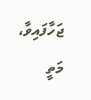ޖަހާފައިވާ، މަތީ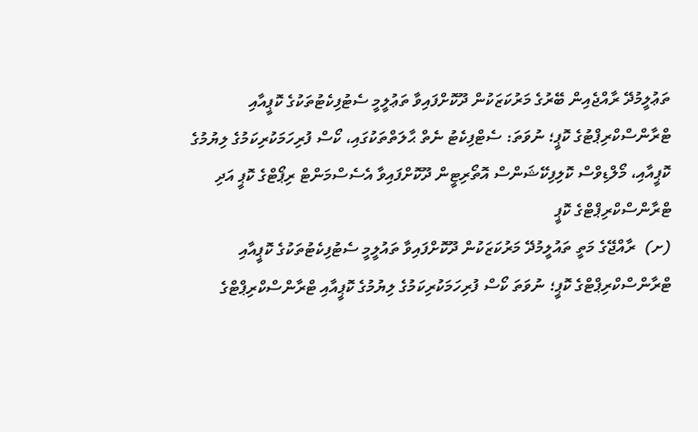ތަޢުލީމުދޭ ރާއްޖެއިން ބޭރުގެ މަރުކަޒަކުން ދޫކޮށްފައިވާ ތަޢުލީމީ ސެޓުފިކެޓުތަކުގެ ކޮޕީއާއި ޓްރާންސްކްރިޕްޓުގެ ކޮޕީ؛ ނުވަތަ: ސެޓްފިކެޓު ނެތް ޙާލަތްތަކުގައި، ކޯސް ފުރިހަމަކުރިކަމުގެ ލިޔުމުގެ ކޮޕީއާއި، މޯލްޑިވްސް ކޮލިފިކޭޝަންސް އޮތޯރިޓީން ދޫކޮށްފައިވާ އެސެސްމަންޓް ރިޕޯޓްގެ ކޮޕީ އަދި ޓްރާންސްކްރިޕްޓްގެ ކޮޕީ
(ށ)  ރާއްޖޭގެ މަތީ ތައުލީމުދޭ މަރުކަޒަކުން ދޫކޮށްފައިވާ ތައުލީމީ ސެޓުފިކެޓުތަކުގެ ކޮޕީއާއި ޓްރާންސްކްރިޕްޓްގެ ކޮޕީ؛ ނުވަތަ ކޯސް ފުރިހަމަކުރިކަމުގެ ލިޔުމުގެ ކޮޕީއާއި ޓްރާންސްކްރިޕްޓްގެ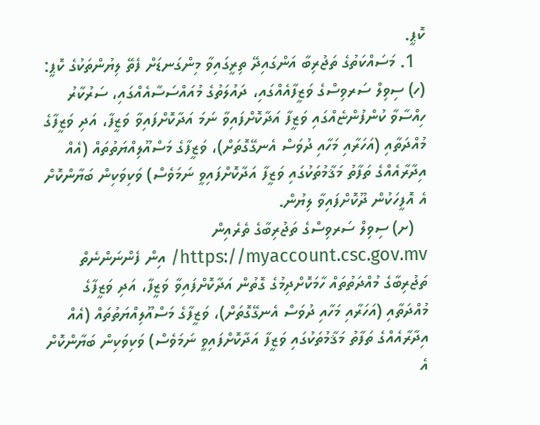ކޮޕީ.
  1. މަސައްކަތުގެ ތަޖުރިބާ އަންގައިދޭ ތިރީގައިވާ މިންގަނޑަށް ފެތޭ ލިޔުންތަކުގެ ކޮޕީ:
(ހ) ސިވިލް ސަރވިސްގެ ވަޒީފާއެއްގައި، ދައުލަތުގެ މުއައްސަސާއެއްގައި، ސަރުކާރު ހިއްސާވާ ކުންފުންޏެއްގައި ވަޒީފާ އަދާކޮށްފައިވާ ނަމަ އަދާކޮށްފައިވާ ވަޒީފާ، އަދި ވަޒީފާގެ މުއްދަތާއި (އަހަރާއި މަހާއި ދުވަސް އެނގޭގޮތަށް)، ވަޒީފާގެ މަސްއޫލިއްޔަތުތައް (އެއް އިދާރާއެއްގެ ތަފާތު މަޤާމުތަކުގައި ވަޒީފާ އަދާކޮށްފައިވީ ނަމަވެސް) ވަކިވަކިން ބަޔާންކޮށް އެ އޮފީހަކުން ދޫކޮށްފައިވާ ލިޔުން.
   (ށ) ސިވިލް ސަރވިސްގެ ތަޖުރިބާގެ ތެރެއިން https://myaccount.csc.gov.mv/ އިން ފެންނަންނެތް  ތަޖުރިބާގެ މުއްދަތުތައް ހާމަކޮށްދިމުގެ ގޮތުން އަދާކޮށްފައިވާ ވަޒީފާ، އަދި ވަޒީފާގެ މުއްދަތާއި (އަހަރާއި މަހާއި ދުވަސް އެނގޭގޮތަށް)، ވަޒީފާގެ މަސްއޫލިއްޔަތުތައް (އެއް އިދާރާއެއްގެ ތަފާތު މަޤާމުތަކުގައި ވަޒީފާ އަދާކޮށްފައިވީ ނަމަވެސް) ވަކިވަކިން ބަޔާންކޮށް އެ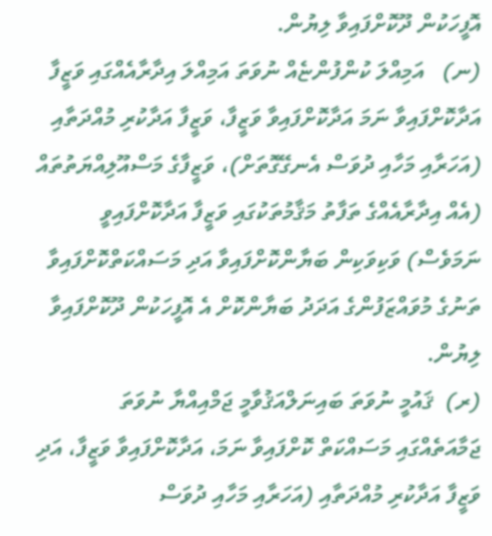އޮފީހަކުން ދޫކޮށްފައިވާ ލިޔުން.
(ނ)   އަމިއްލަ ކުންފުންޏެއް ނުވަތަ އަމިއްލަ އިދާރާއެއްގައި ވަޒީފާ އަދާކޮށްފައިވާ ނަމަ އަދާކޮށްފައިވާ ވަޒީފާ، ވަޒީފާ އަދާކުރި މުއްދަތާއި (އަހަރާއި މަހާއި ދުވަސް އެނގޭގޮތަށް)، ވަޒީފާގެ މަސްއޫލިއްޔަތުތައް (އެއް އިދާރާއެއްގެ ތަފާތު މަޤާމުތަކުގައި ވަޒީފާ އަދާކޮށްފައިވީ ނަމަވެސް) ވަކިވަކިން ބަޔާންކޮށްފައިވާ އަދި މަސައްކަތްކޮށްފައިވާ ތަނުގެ މުވައްޒަފުންގެ އަދަދު ބަޔާންކޮށް އެ އޮފީހަކުން ދޫކޮށްފައިވާ ލިޔުން.
(ރ)  ޤައުމީ ނުވަތަ ބައިނަލްއަޤުވާމީ ޖަމްއިއްޔާ ނުވަތަ ޖަމާއަތެއްގައި މަސައްކަތް ކޮށްފައިވާ ނަމަ، އަދާކޮށްފައިވާ ވަޒީފާ، އަދި ވަޒީފާ އަދާކުރި މުއްދަތާއި (އަހަރާއި މަހާއި ދުވަސް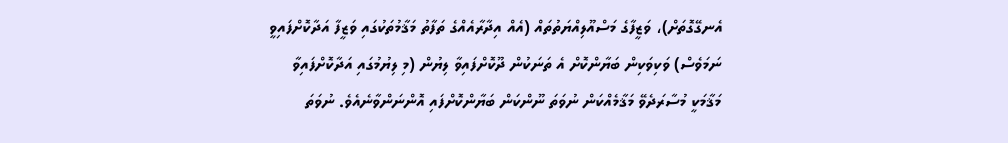އެނގޭގޮތަށް)، ވަޒީފާގެ މަސްއޫލިއްޔަތުތައް (އެއް އިދާރާއެއްގެ ތަފާތު މަޤާމުތަކުގައި ވަޒީފާ އަދާކޮށްފައިވީ ނަމަވެސް) ވަކިވަކިން ބަޔާންކޮށް އެ ތަނަކުން ދޫކޮށްފައިވާ ލިޔުން (މި ލިޔުމުގައި އަދާކޮށްފައިވާ މަޤާމަކީ މުސާރަދެވޭ މަޤާމެއްކަން ނުވަތަ ނޫންކަން ބަޔާންކޮށްފައި އޮންނަންވާނެއެވެ. ނުވަތަ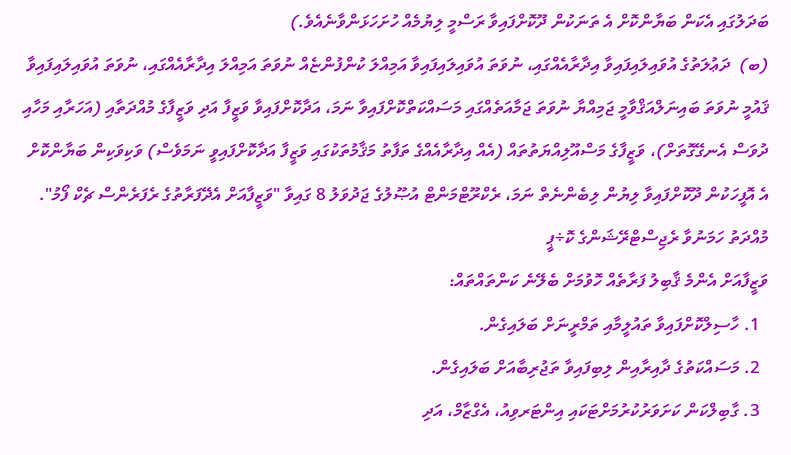ބަދަލުގައި އެކަން ބަޔާންކޮށް އެ ތަނަކުން ދޫކޮށްފައިވާ ރަސްމީ ލިޔުމެއް ހުށަހަޅަންވާނެއެވެ.)
(ބ)  ދަޢުލަތުގެ އުވައިލައިފައިވާ އިދާރާއެއްގައި، ނުވަތަ އުވައިލައިފައިވާ އަމިއްލަ ކުންފުންޏެއް ނުވަތަ އަމިއްލަ އިދާރާއެއްގައި، ނުވަތަ އުވައިލައިފައިވާ ޤައުމީ ނުވަތަ ބައިނަލްއަޤްވާމީ ޖަމިއްޔާ ނުވަތަ ޖަމާއަތެއްގައި މަސައްކަތްކޮށްފައިވާ ނަމަ، އަދާކޮށްފައިވާ ވަޒީފާ އަދި ވަޒީފާގެ މުއްދަތާއި (އަހަރާއި މަހާއި ދުވަސް އެނގޭގޮތަށް)، ވަޒީފާގެ މަސްއޫލިއްޔަތުތައް (އެއް އިދާރާއެއްގެ ތަފާތު މަޤާމުތަކުގައި ވަޒީފާ އަދާކޮށްފައިވީ ނަމަވެސް) ވަކިވަކިން ބަޔާންކޮށް އެ އޮފީހަކުން ދޫކޮށްފައިވާ ލިޔުން ލިބެންނެތް ނަމަ، ރެކްރޫޓްމަންޓް އުޞޫލުގެ ޖަދުވަލު 8 ގައިވާ "ވަޒީފާއަށް އެދޭފަރާތުގެ ރެފަރެންސް ޗެކް ފޯމު".
މުއްދަތު ހަމަނުވާ ރެޖިސްޓްރޭޝަންގެ ކޮ÷ޕީ
ވަޒީފާއަށް އެންމެ ޤާބިލު ފަރާތެއް ހޮވުމަށް ބެލޭނެ ކަންތައްތައް:
  1. ހާސިލްކޮށްފައިވާ ތައުލީމާއި ތަމްރީނަށް ބަލައިގެން.
  2. މަސައްކަތުގެ ދާއިރާއިން ލިބިފައިވާ ތަޖުރިބާއަށް ބަލައިގެން.
  3. ގާބިލްކަން ކަށަވަރުކުރުމަށްޓަކައި އިންޓަރވިއު، އެގްޒާމް، އަދި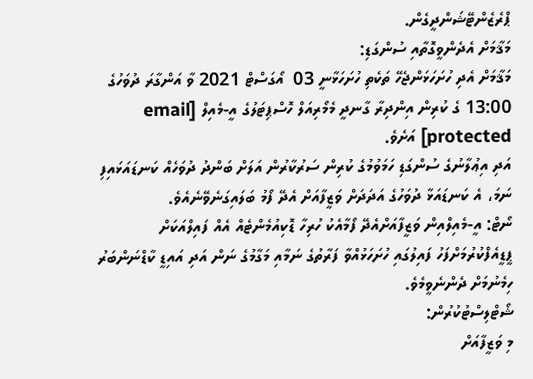ޕްރެޒެންޓޭޝަންދީގެން.
މަޤާމަށް އެދެންވީގޮތާއި ސުންގަޑި:
މަޤާމަށް އެދި ހުށަހަޅަންޖެހޭ ތަކެތި ހުށަހަޅާނީ 03  އޯގަސްޓް 2021 ވާ އަންގާރަ ދުވަހުގެ 13:00 ގެ ކުރިން އިންދިރާ ގާނދީ މެމޯރިއަލް ހޮސްޕިޓަލުގެ އީ-މެއިލް [email protected] އަށެވެ.
އަދި އިޢުލާނުގެ ސުންގަޑި ހަމަވުމުގެ ކުރިން ސަރުކާރުން އަލަށް ބަންދު ދުވަހެއް ކަނޑައަޅައިފި ނަމަ، އެ ކަނޑައަޅާ ދުވަހުގެ އަދަދަށް ވަޒީފާއަށް އެދޭ ފޯމު ބަލައިގަނެވޭނެއެވެ.
ނޯޓް: އީ-މެއިލްއިން ވަޒީފާއަށްއެދޭ ފޯމާއެކު ހުރިހާ ޑޮކިއުމެންޓެއް އެއް ފައިލްއަކަށް ޕީޑީއެފްކުރުމަށްފަހު ފައިލުގައި ހުށަހަޅުއްވާ ފަރާތުގެ ނަމާއި މަގާމުގެ ނަން އަދި އައިޑީ ކާޑްނަންބަރު ހިމެނުމަށް ދެންނެވީމެވެ.
ޝޯޓްލިސްޓުކުރުން:
މި ވަޒީފާއަށް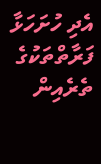އެދި ހުށަހަޅާ ފަރާތްތަކުގެ ތެރެއިން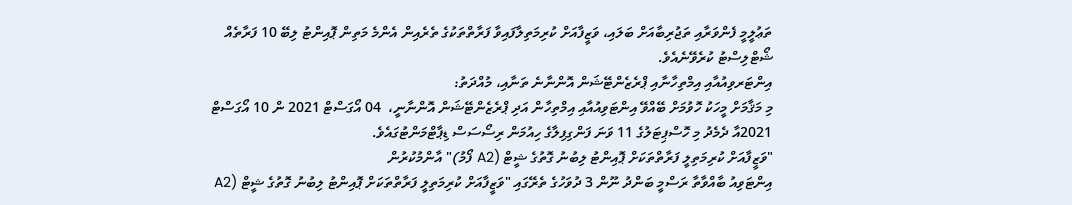ތަޢުލީމީ ފެންވަރާއި ތަޖުރިބާއަށް ބަލައި، ވަޒީފާއަށް ކުރިމަތިލާފައިވާ ފަރާތްތަކުގެ ތެރެއިން އެންމެ މަތިން ޕޮއިންޓު ލިބޭ 10 ފަރާތެއް ޝޯޓްލިސްޓު ކުރެވޭނެއެވެ.
އިންޓަރވިއުއާއި އިމްތިހާނާއި ޕްރެޒެންޓޭޝަން އޮންނާނެ ތަނާއި، މުއްދަތު:
މި މަޤާމަށް މީހަކު ހޮވުމަށް ބޭއްވޭ އިންޓަވިއުއާއި އިމްތިހާން އަދި ޕްރެޒެންޓޭޝަން އޮންނާނީ،  04 އޯގަސްޓް 2021 ން 10 އޯގަސްޓް 2021އާ ދެމެދު މި ހޮސްޕިޓަލުގެ 11 ވަނަ ފަންގިފިލާގެ ހިއުމަން ރިސޯސަސް ޑިޕާޓްމަންޓުގައެވެ.
"ވަޒީފާއަށް ކުރިމަތިލީ ފަރާތްތަކަށް ޕޮއިންޓު ލިބުނު ގޮތުގެ ޝީޓް (A2 ފޯމު)" އާންމުކުރުން
އިންޓަވިއު ބާއްވާތާ ރަސްމީ ބަންދު ނޫން 3 ދުވަހުގެ ތެރޭގައި "ވަޒީފާއަށް ކުރިމަތިލީ ފަރާތްތަކަށް ޕޮއިންޓު ލިބުނު ގޮތުގެ ޝީޓް (A2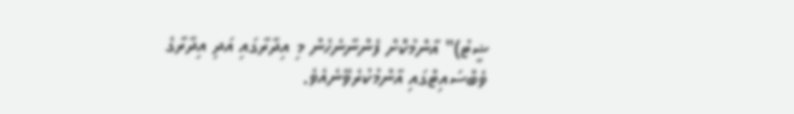ޝީޓު)" އާންމުކޮށް ފެންނާނެހެން މި އިދާރާގައި އަދި އިދާރާގެ ވެބްސައިޓްގައި އާންމުކުރެވޭނެއެވެ.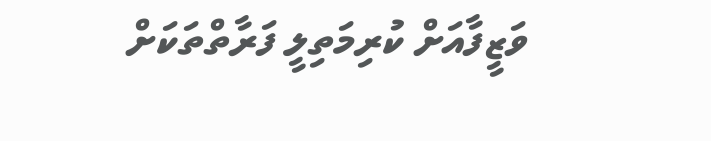ވަޒީފާއަށް ކުރިމަތިލީ ފަރާތްތަކަށް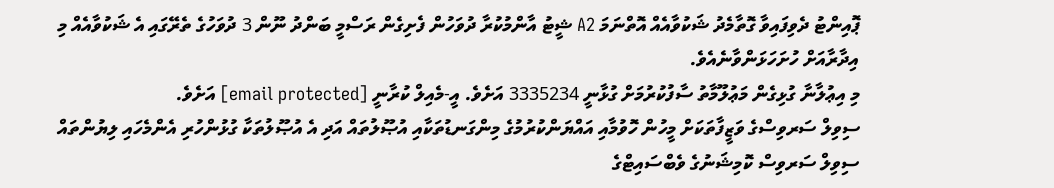ޕޮއިންޓު ދެވިފައިވާ ގޮތާމެދު ޝަކުވާއެއް އޮތްނަމަ A2 ޝީޓު އާންމުކުރާ ދުވަހުން ފެށިގެން ރަސްމީ ބަންދު ނޫން 3 ދުވަހުގެ ތެރޭގައި އެ ޝަކުވާއެއް މި އިދާރާއަށް ހުށަހަޅަންވާނެއެވެ.
މި އިޢުލާނާ ގުޅިގެން މަޢުލޫމާތު ސާފުކުރުމަށް ގުޅާނީ 3335234 އަށެވެ. އީ-މެއިލް ކުރާނީ [email protected] އަށެވެ.
ސިވިލް ސަރވިސްގެ ވަޒީފާތަކަށް މީހުން ހޮވުމާއި އައްޔަންކުރުމުގެ މިންގަނޑުތަކާއި އުޞޫލުތައް އަދި އެ އުޞޫލުތަކާ ގުޅުންހުރި އެންމެހައި ލިޔުންތައް ސިވިލް ސަރވިސް ކޮމިޝަނުގެ ވެބްސައިޓްގެ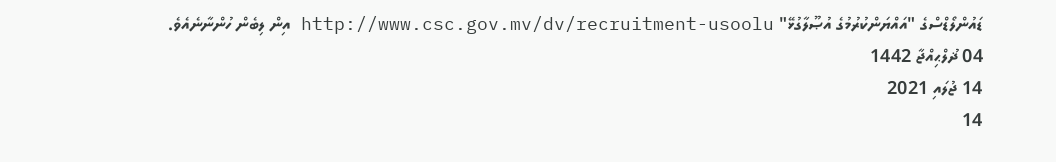ޑައުންލޯޑްސްގެ "އައްޔަންކުރުމުގެ އުޞޫލާގުޅޭ" http://www.csc.gov.mv/dv/recruitment-usoolu އިން ލިބެން ހުންނާނެއެވެ.
04 ޛުލްޙިއްޖާ 1442
14 ޖުލައި 2021
14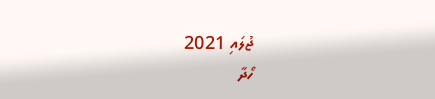ޖުލައި 2021
ހޯދާ